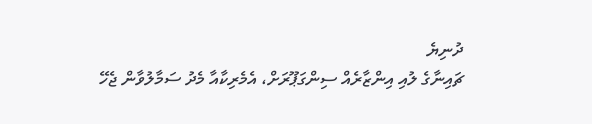ދުނިޔެ
ޗައިނާގެ ލުއި އިންޒާރެއް ސިންގަޕޫރަށް، އެމެރިކާއާ މެދު ސަމާލުވާން ޖެހޭ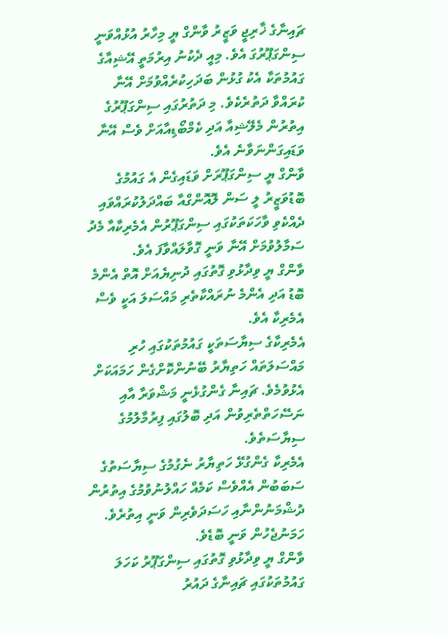ޗައިނާގެ ޚާރިޖީ ވަޒީރު ވާންގް ޔީ މިހާރު އުޅުއްވަނީ ސިންގަޕޫރުގަ އެވެ. މިއީ ދެކުނު އިރުމަތީ އޭޝިއާގެ ގައުމުތަކާ އެކު ގުޅުން ބަދަހިކުރެއްވުމަށް އޭނާ ކުރައްވާ ދަތުރެކެވެ. މި ދަތުރުގައި ސިންގަޕޫރުގެ އިތުރުން މެލޭޝިއާ އަދި ކެމްބޯޑިއާއަށް ވެސް އޭނާ ވަޑައިގަންނަވާނެ އެވެ.
ވާންގް ޔީ ސިންގަޕޫރަށް ވަޑައިގެން އެ ގައުމުގެ ބޮޑުވަޒީރު ލީ ސަން ލޮއޮންގްއާ ބައްދަލުކުރައްވައި ދެއްކެވި ވާހަކަތަކުގައި ސިންގަޕޫރުން އެމެރިކާއާ މެދު ސަމާލުވުމަށް އޭނާ ވަނީ ގޮވާލައްވާފަ އެވެ.
ވާންގް ޔީ ވިދާޅުވި ގޮތުގައި ދުނިޔެއަށް އޮތް އެންމެ ބޮޑު އަދި އެންމެ ނުރައްކާތެރި މައްސަލަ އަކީ ވެސް އެމެރިކާ އެވެ.
އެމެރިކާގެ ސިޔާސަތަކީ ގައުމުތަކުގައި ހުރި މައްސަލަތައް ހަތިޔާރު ބޭނުންކޮށްގެން ހަމައަކަށް އެޅުވުމެވެ. ޗައިނާ ގެންގުޅެނީ މަޝްވަރާ އާއި ނަސޭހަތްތެރިވުން އަދި ބޮލުގައި ފިރުމާލުމުގެ ސިޔާސަތެވެ.
އެމެރިކާ ގެންގުޅޭ ހަތިޔާރު ނެގުމުގެ ސިޔާސަތުގެ ސަބަބުން އެއްވެސް ކަމެއް ހައްލުނުވުމުގެ އިތުރުން ދުޝްމަނުންނާއި ހަސަދަވެރިން ވަނީ އިތުރެވެ. ހަމަނުޖެހުން ވަނީ ބޮޑެވެ.
ވާންގް ޔީ ވިދާޅުވި ގޮތުގައި ސިންގަޕޫރު ކަހަލަ ގައުމުތަކުގައި ޗައިނާގެ ދައުރު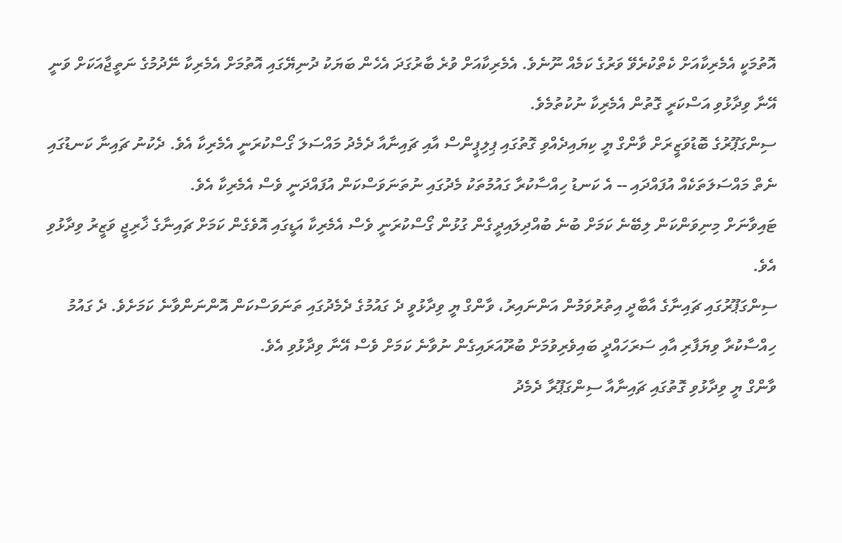އޮތުމަކީ އެމެރިކާއަށް ކެތްކުރެވޭ ވަރުގެ ކަމެއް ނޫނެވެ. އެމެރިކާއަށް ވުރެ ބާރުގަދަ އެހެން ބަޔަކު ދުނިޔޭގައި އޮތުމަށް އެމެރިކާ ނޭދުމުގެ ނަތީޖާއަކަށް ވަނީ އޭނާ ވިދާޅުވި އަސްކަރީ ގޮތުން އެމެރިކާ ނުކުތުމެވެ.
ސިންގަޕޫރުގެ ބޮޑުވަޒީރަށް ވާންގް ޔީ ކިޔައިދެއްވި ގޮތުގައި ޕިލިޕީންސް އާއި ޗައިނާއާ ދެމެދު މައްސަލަ ގޯސްކުރަނީ އެމެރިކާ އެވެ. ދެކުނު ޗައިނާ ކަނޑުގައި ނެތް މައްސަލަތަކެއް އުފައްދައި -- އެ ކަނޑު ހިއްސާކުރާ ގައުމުތަކު މެދުގައި ނުތަނަވަސްކަން އުފައްދަނީ ވެސް އެމެރިކާ އެވެ.
ޓައިވާނަށް މިނިވަންކަން ލިބޭނެ ކަމަށް ބުނެ ބުއްދިލައިދީގެން ގުޅުން ގޯސްކުރަނީ ވެސް އެމެރިކާ އަޑީގައި އޮވެގެން ކަމަށް ޗައިނާގެ ޚާރިޖީ ވަޒީރު ވިދާޅުވި އެވެ.
ސިންގަޕޫރުގައި ޗައިނާގެ އާބާދީ އިތުރުވަމުން އަންނައިރު، ވާންގް ޔީ ވިދާޅުވީ ދެ ގައުމުގެ ދެމެދުގައި ތަނަވަސްކަން އޮންނަންވާނެ ކަމަށެވެ. ދެ ގައުމު ހިއްސާކުރާ ވިޔަފާރި އާއި ސަރަހައްދީ ބައިވެރިވުމަށް ބުރޫއަރައިގެން ނުވާނެ ކަމަށް ވެސް އޭނާ ވިދާޅުވި އެވެ.
ވާންގް ޔީ ވިދާޅުވި ގޮތުގައި ޗައިނާއާ ސިންގަޕޫރާ ދެމެދު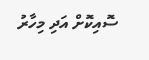ސޮއިކޮށް އަދި މިހާރު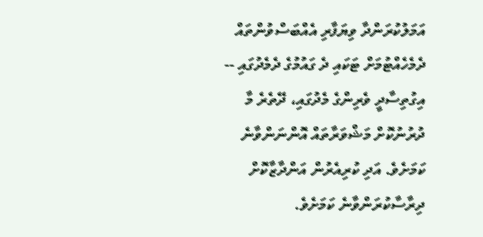އަމަލުކުރަންދާ ވިޔަފާރި އެއްބަސްވުންތައް ދެމެހެއްޓުމަށް ޓަކައި ދެ ގައުމުގެ ދެމެދުގައި -- އިގުތިސާދީ ވެރިންގެ މެދުގައި، ދޭތެރެ މާ ދުރުނުކޮށް މަޝްވަރާތައް އޮންނަންވާނެ ކަމަށެވެ. އަދި ކުރިއެރުން އަންދާޒާކޮށް ދިރާސާކުރަންވާނެ ކަމަށެވެ.